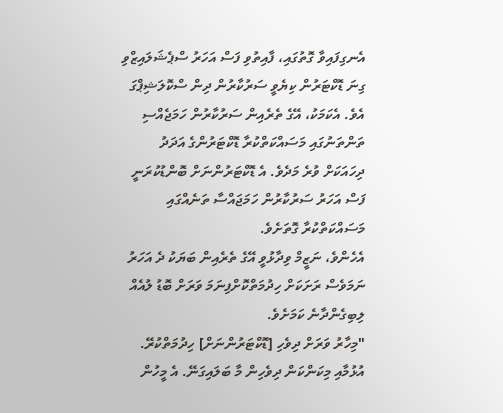އެނގިފައިވާ ގޮތުގައި، ފާއިތުވި ފަސް އަހަރު ސްޕެޝަލައިޒްވި ގިނަ ޑޮކްޓަރުން ކިޔެވީ ސަރުކާރުން ދިން ސްކޮލަޝިޕްގަ އެވެ. އެކަމަކު، އޭގެ ތެރެއިން ސަރުކާރުން ހަމަޖެއްސި ތަންތަނުގައި މަސައްކަތްކުރާ ޑޮކްޓަރުންގެ އަދަދު ދިހައަކަށް ވުރެ މަދެވެ. އެ ޑޮކްޓަރުންނަށް ބޮންޑުކުރަނީ ފަސް އަހަރު ސަރުކާރުން ހަމަޖައްސާ ތަނެއްގައި މަސައްކަތްކުރާ ގޮތަށެވެ.
އެހެންވެ، ނަޒީމް ވިދާޅުވީ އޭގެ ތެރެއިން ބަޔަކު ދެ އަހަރު ނަމަވެސް ރަށަކަށް ހިދުމަތްކޮށްފިނަމަ ވަރަށް ބޮޑު ލުއެއް ލިބިގެންދާނެ ކަމަށެވެ.
"މިހާރު ވަރަށް ދިވެހި [ޑޮކްޓަރުންނަށް] ހިދުމަތްކުރޭ. އުޅުމާއި މިކަންކަން ދިވެހިން މާ ބަލައިގަނޭ. އެ މީހުން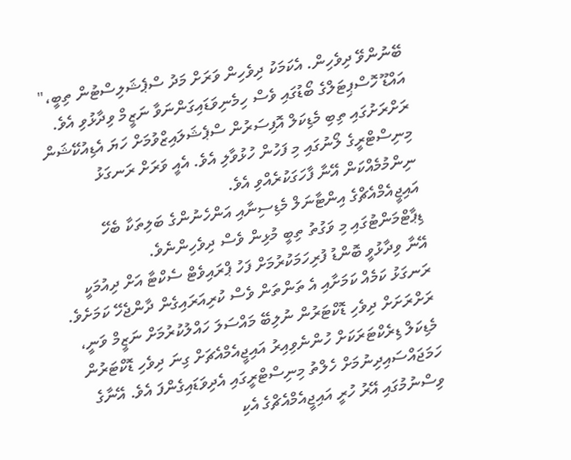ބޭނުންވޭ ދިވެހިން. އެކަމަކު ދިވެހިން ވަރަށް މަދު ސްޕެޝަލިސްޓުން ތިބީ،" އައްޑޫ ހޮސްޕިޓަލްގެ ބޯޑުގައި ވެސް ހިމެނިވަޑައިގަންނަވާ ނަޒީމް ވިދާޅުވި އެވެ.
ރަށްރަށުގައި ތިބި މެޑިކަލް އޮފިސަރުން ސްޕެޝަލައިޒްވުމަށް ހަޔަ އެޑިއުކޭޝަން މިނިސްޓްރީގެ ލޯނުގައި މި ފަހުން ހުޅުވާލި އެވެ. އެއީ ވަރަށް ރަނގަޅު ނިންމުމެއްކަން އޭނާ ފާހަގަކުރެއްވި އެވެ.
އައިޖީއެމްއެޗްގެ އިންޓާނަލް މެޑިސިނާއި އަންހެނުންގެ ބަލިތަކާ ބެހޭ ޑިޕާޓްމަންޓުގައި މި ވަގުތު ތިބީ މުޅިން ވެސް ދިވެހިންނެވެ.
އޭނާ ވިދާޅުވީ ބޮންޑު ފުރިހަމަކުރުމަށް ފަހު ޕްރައިވެޓް ސެކްޓާ އަށް ދިއުމަކީ ރަނގަޅު ކަމެއް ކަމަށާއި އެ ތަންތަން ވެސް ކުރިއަރައިގެން ދާންޖެހޭ ކަމަށެވެ.
ރަށްރަށަށް ދިވެހި ޑޮކްޓަރުން ނުލިބޭ މައްސަލަ ހައްލުކުރުމަށް ނަޒީމް ވަނީ، މެޑިކަލް ޑިރެކްޓަރަކަށް ހުންނެވިއިރު އައިޖީއެމްއެޗަށް ގިނަ ދިވެހި ޑޮކްޓަރުން ހަމަޖައްސައިދިނުމަށް ހެލްތު މިނިސްޓްރީގައި އެދިވަޑައިގެންފަ އެވެ. އޭނާގެ ވިސްނުމުގައި އޭރު ހުރީ އައިޖީއެމްއެޗްގެ އެކި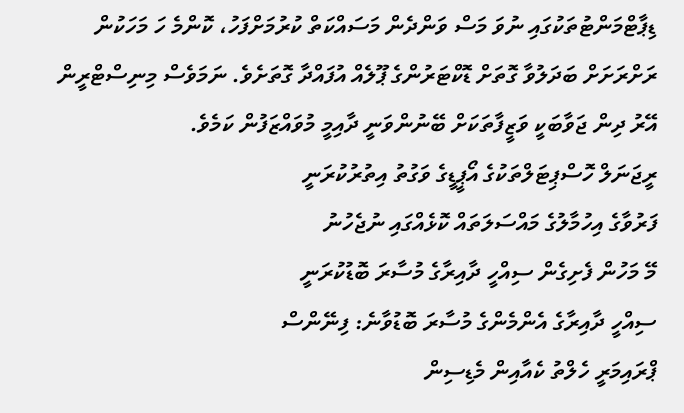ޑިޕާޓްމަންޓުތަކުގައި ނުވަ މަސް ވަންދެން މަސައްކަތް ކުރުމަށްފަހު، ކޮންމެ ހަ މަހަކުން ރަށްރަށަށް ބަދަލުވާ ގޮތަށް ޑޮކްޓަރުންގެ ޕޫލެއް އުފައްދާ ގޮތަށެވެ. ނަމަވެސް މިނިސްޓްރީން އޭރު ދިން ޖަވާބަކީ ވަޒީފާތަކަށް ބޭނުންވަނީ ދާއިމީ މުވައްޒަފުން ކަމެވެ.
ރީޖަނަލް ހޮސްޕިޓަލްތަކުގެ އޯޕީޑީގެ ވަގުތު އިތުރުކުރަނީ
ފަރުވާގެ އިހުމާލުގެ މައްސަލަތައް ކޮޅެއްގައި ނުޖެހުނު
މޭ މަހުން ފެށިގެން ސިއްހީ ދާއިރާގެ މުސާރަ ބޮޑުކުރަނީ
ސިއްހީ ދާއިރާގެ އެންމެންގެ މުސާރަ ބޮޑުވާނެ: ފިނޭންސް
ޕްރައިމަރީ ހެލްތު ކެއާއިން މެޑިސިން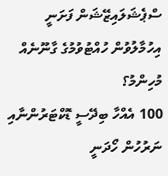ސްޕެޝަލައިޒޭޝަން ފަށަނީ
އިހުމާލުވުން ހުއްޓުވުމުގެ ގާނޫނެއް މުހިންމު؟
100 އެއްހާ ބިދޭސީ ޑޮކްޓަރުންނާއި ނަރުހުން ހޯދަނީ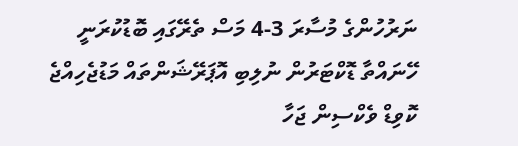ނަރުހުންގެ މުސާރަ 3-4 މަސް ތެރޭގައި ބޮޑުކުރަނީ
ހޭނައްތާ ޑޮކްޓަރުން ނުލިބި އޮޕަރޭޝަންތައް މަޑުޖެހިއްޖެ
ކޮވިޑް ވެކްސިން ޖަހާ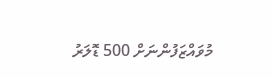މުވައްޒަފުންނަށް 500 ޑޮލަރު